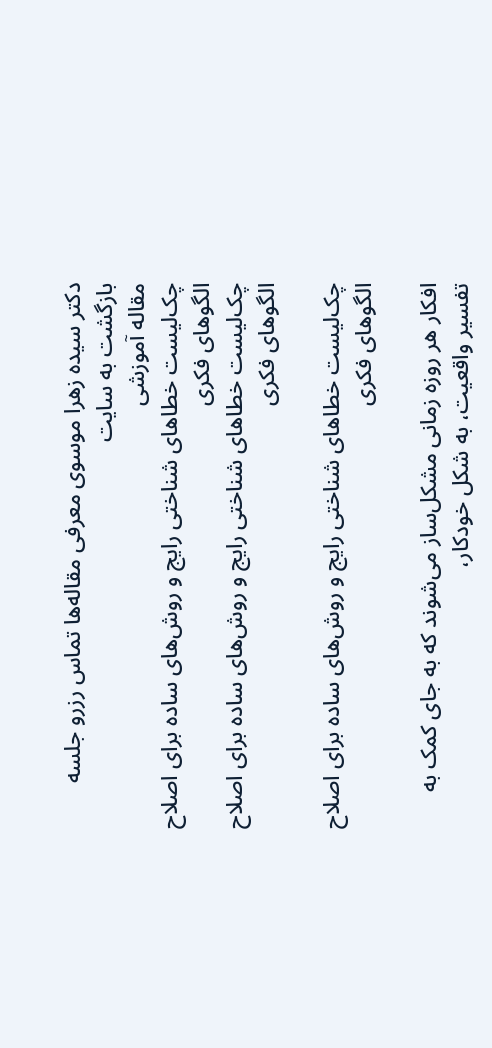دکتر سیده زهرا موسوی معرفی مقاله‌ها تماس رزرو جلسه
بازگشت به سایت
مقاله آموزشی
چک‌لیست خطاهای شناختی رایج و روش‌های ساده برای اصلاح الگوهای فکری
چک‌لیست خطاهای شناختی رایج و روش‌های ساده برای اصلاح الگوهای فکری

چک‌لیست خطاهای شناختی رایج و روش‌های ساده برای اصلاح الگوهای فکری

افکار هر روزه زمانی مشکل‌ساز می‌شوند که به جای کمک به تفسیر واقعیت، به شکل خودکار،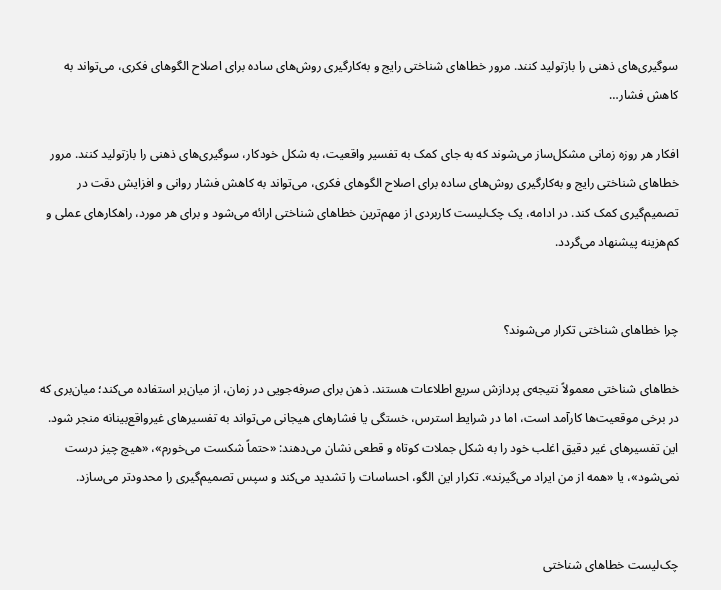سوگیری‌های ذهنی را بازتولید کنند. مرور خطاهای شناختی رایج و به‌کارگیری روش‌های ساده برای اصلاح الگوهای فکری، می‌تواند به کاهش فشار…

افکار هر روزه زمانی مشکل‌ساز می‌شوند که به جای کمک به تفسیر واقعیت، به شکل خودکار، سوگیری‌های ذهنی را بازتولید کنند. مرور خطاهای شناختی رایج و به‌کارگیری روش‌های ساده برای اصلاح الگوهای فکری، می‌تواند به کاهش فشار روانی و افزایش دقت در تصمیم‌گیری کمک کند. در ادامه، یک چک‌لیست کاربردی از مهم‌ترین خطاهای شناختی ارائه می‌شود و برای هر مورد، راهکارهای عملی و کم‌هزینه پیشنهاد می‌گردد.


چرا خطاهای شناختی تکرار می‌شوند؟

خطاهای شناختی معمولاً نتیجه‌ی پردازش سریع اطلاعات هستند. ذهن برای صرفه‌جویی در زمان، از میان‌بر استفاده می‌کند؛ میان‌بری که در برخی موقعیت‌ها کارآمد است، اما در شرایط استرس، خستگی یا فشارهای هیجانی می‌تواند به تفسیرهای غیرواقع‌بینانه منجر شود. این تفسیرهای غیر دقیق اغلب خود را به شکل جملات کوتاه و قطعی نشان می‌دهند: «حتماً شکست می‌خورم»، «هیچ چیز درست نمی‌شود»، یا «همه از من ایراد می‌گیرند». تکرار این الگو، احساسات را تشدید می‌کند و سپس تصمیم‌گیری را محدودتر می‌سازد.


چک‌لیست خطاهای شناختی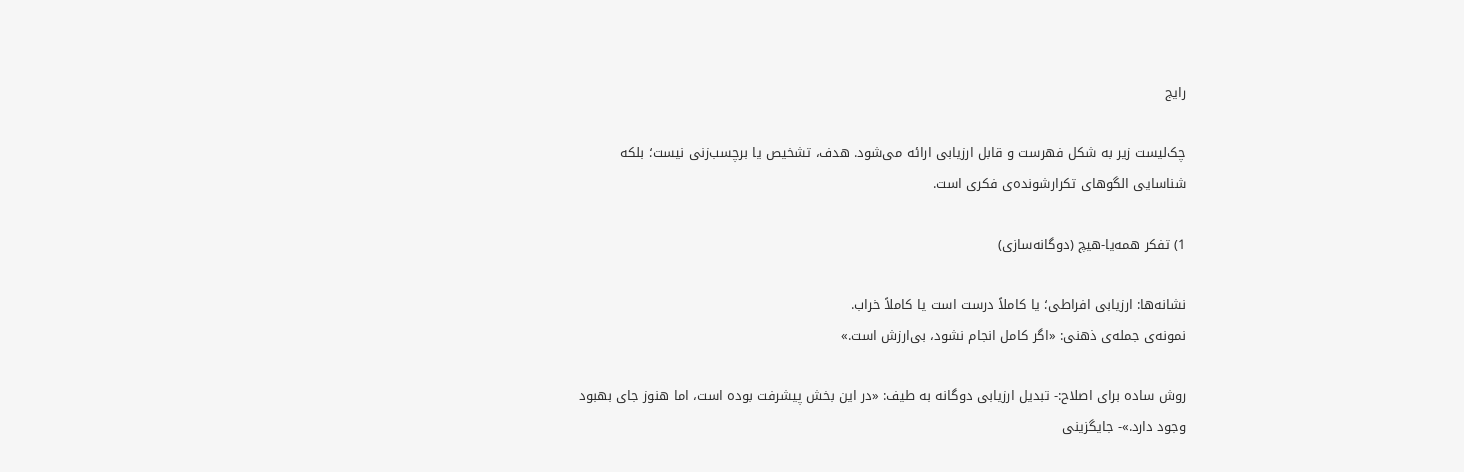رایج

چک‌لیست زیر به شکل فهرست و قابل ارزیابی ارائه می‌شود. هدف، تشخیص یا برچسب‌زنی نیست؛ بلکه شناسایی الگوهای تکرارشونده‌ی فکری است.

1) تفکر همه‌یا-هیچ (دوگانه‌سازی)

نشانه‌ها: ارزیابی افراطی؛ یا کاملاً درست است یا کاملاً خراب.
نمونه‌ی جمله‌ی ذهنی: «اگر کامل انجام نشود، بی‌ارزش است.»

روش ساده برای اصلاح:- تبدیل ارزیابی دوگانه به طیف: «در این بخش پیشرفت بوده است، اما هنوز جای بهبود وجود دارد.»- جایگزینی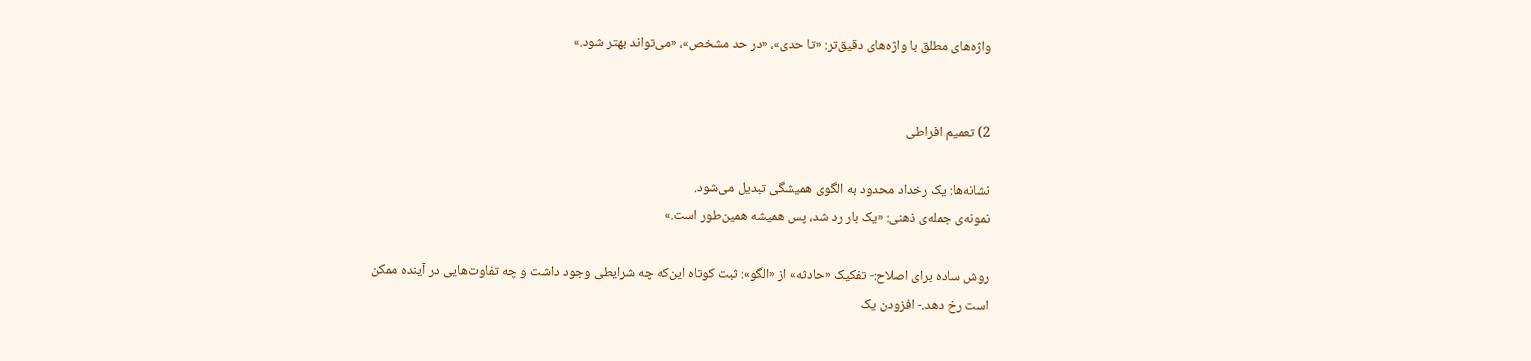واژه‌های مطلق با واژه‌های دقیق‌تر: «تا حدی»، «در حد مشخص»، «می‌تواند بهتر شود.»


2) تعمیم افراطی

نشانه‌ها: یک رخداد محدود به الگوی همیشگی تبدیل می‌شود.
نمونه‌ی جمله‌ی ذهنی: «یک بار رد شد، پس همیشه همین‌طور است.»

روش ساده برای اصلاح:- تفکیک «حادثه» از «الگو»: ثبت کوتاه این‌که چه شرایطی وجود داشت و چه تفاوت‌هایی در آینده ممکن است رخ دهد.- افزودن یک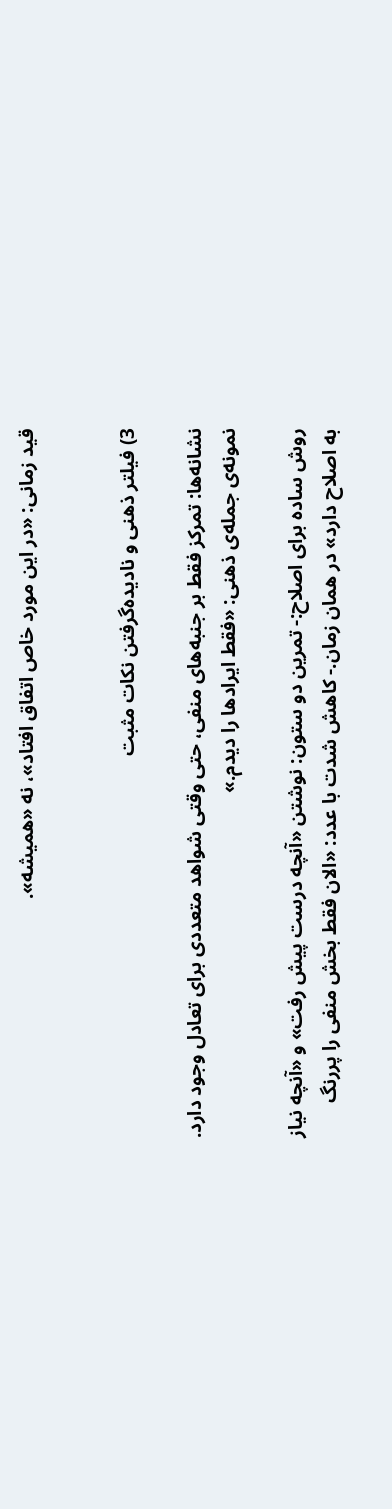قید زمانی: «در این مورد خاص اتفاق افتاد»، نه «همیشه».


3) فیلتر ذهنی و نادیده‌گرفتن نکات مثبت

نشانه‌ها: تمرکز فقط بر جنبه‌های منفی، حتی وقتی شواهد متعددی برای تعادل وجود دارد.
نمونه‌ی جمله‌ی ذهنی: «فقط ایرادها را دیدم.»

روش ساده برای اصلاح:- تمرین دو ستون: نوشتن «آنچه درست پیش رفت» و «آنچه نیاز به اصلاح دارد» در همان زمان.- کاهش شدت با عدد: «الان فقط بخش منفی را پررنگ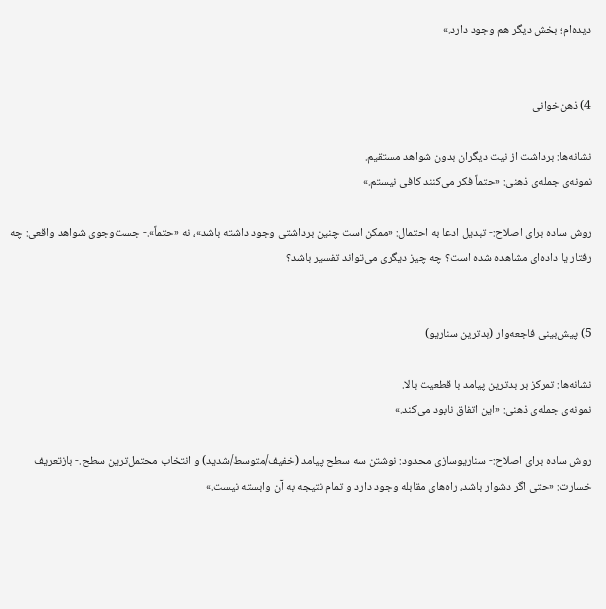دیده‌ام؛ بخش دیگر هم وجود دارد.»


4) ذهن‌خوانی

نشانه‌ها: برداشت از نیت دیگران بدون شواهد مستقیم.
نمونه‌ی جمله‌ی ذهنی: «حتماً فکر می‌کنند کافی نیستم.»

روش ساده برای اصلاح:- تبدیل ادعا به احتمال: «ممکن است چنین برداشتی وجود داشته باشد»، نه «حتماً».- جست‌وجوی شواهد واقعی: چه رفتار یا داده‌ای مشاهده شده است؟ چه چیز دیگری می‌تواند تفسیر باشد؟


5) پیش‌بینی فاجعه‌وار (بدترین سناریو)

نشانه‌ها: تمرکز بر بدترین پیامد با قطعیت بالا.
نمونه‌ی جمله‌ی ذهنی: «این اتفاق نابود می‌کند.»

روش ساده برای اصلاح:- سناریوسازی محدود: نوشتن سه سطح پیامد (خفیف/متوسط/شدید) و انتخاب محتمل‌ترین سطح.- بازتعریف خسارت: «حتی اگر دشوار باشد، راه‌های مقابله وجود دارد و تمام نتیجه به آن وابسته نیست.»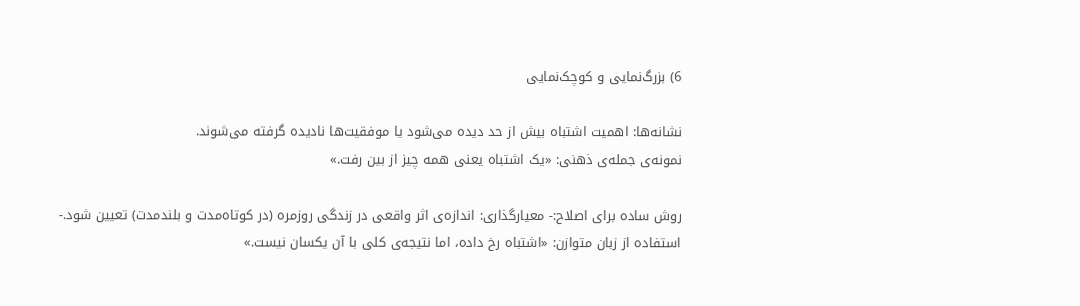6) بزرگ‌نمایی و کوچک‌نمایی

نشانه‌ها: اهمیت اشتباه بیش از حد دیده می‌شود یا موفقیت‌ها نادیده گرفته می‌شوند.
نمونه‌ی جمله‌ی ذهنی: «یک اشتباه یعنی همه چیز از بین رفت.»

روش ساده برای اصلاح:- معیارگذاری: اندازه‌ی اثر واقعی در زندگی روزمره (در کوتاه‌مدت و بلندمدت) تعیین شود.- استفاده از زبان متوازن: «اشتباه رخ داده، اما نتیجه‌ی کلی با آن یکسان نیست.»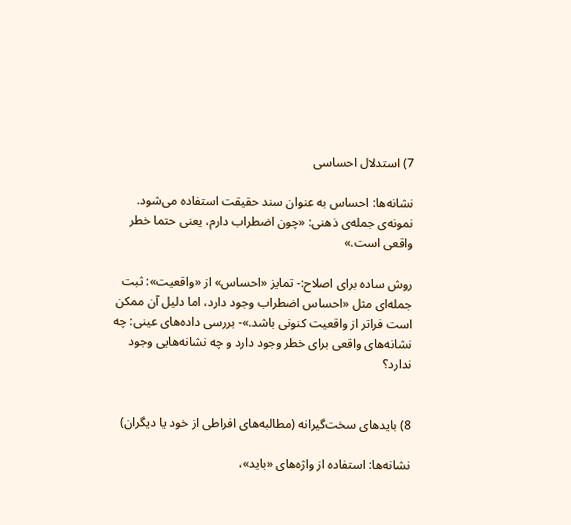7) استدلال احساسی

نشانه‌ها: احساس به عنوان سند حقیقت استفاده می‌شود.
نمونه‌ی جمله‌ی ذهنی: «چون اضطراب دارم، یعنی حتما خطر واقعی است.»

روش ساده برای اصلاح:- تمایز «احساس» از «واقعیت»: ثبت جمله‌ای مثل «احساس اضطراب وجود دارد، اما دلیل آن ممکن است فراتر از واقعیت کنونی باشد.»- بررسی داده‌های عینی: چه نشانه‌های واقعی برای خطر وجود دارد و چه نشانه‌هایی وجود ندارد؟


8) بایدهای سخت‌گیرانه (مطالبه‌های افراطی از خود یا دیگران)

نشانه‌ها: استفاده از واژه‌های «باید»،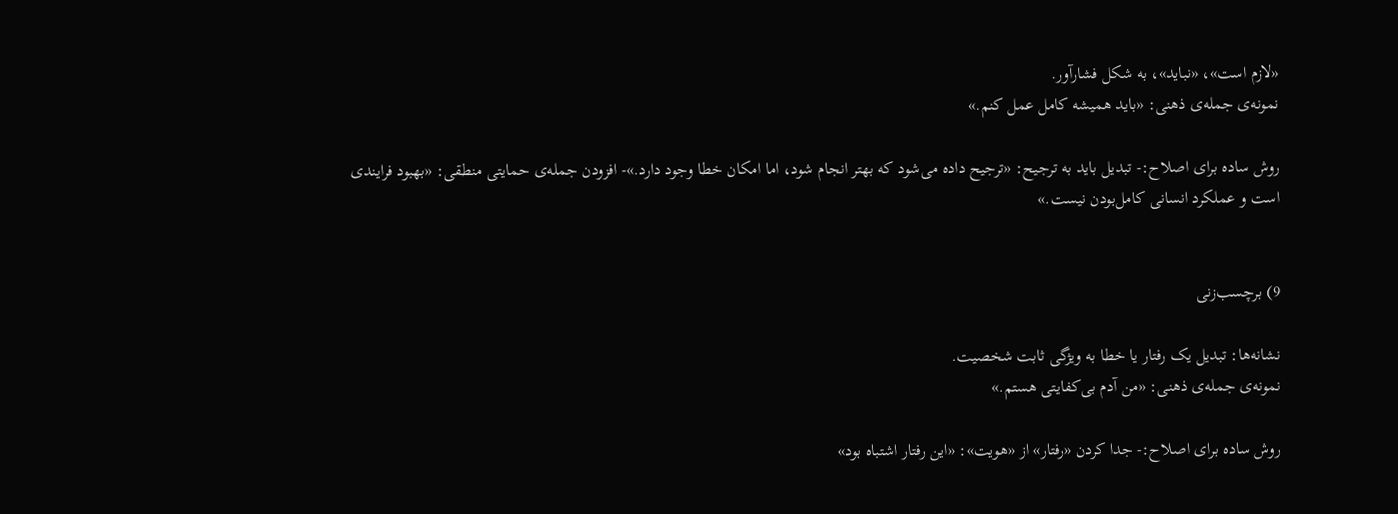«لازم است»، «نباید»، به شکل فشارآور.
نمونه‌ی جمله‌ی ذهنی: «باید همیشه کامل عمل کنم.»

روش ساده برای اصلاح:- تبدیل باید به ترجیح: «ترجیح داده می‌شود که بهتر انجام شود، اما امکان خطا وجود دارد.»- افزودن جمله‌ی حمایتی منطقی: «بهبود فرایندی است و عملکرد انسانی کامل‌بودن نیست.»


9) برچسب‌زنی

نشانه‌ها: تبدیل یک رفتار یا خطا به ویژگی ثابت شخصیت.
نمونه‌ی جمله‌ی ذهنی: «من آدم بی‌کفایتی هستم.»

روش ساده برای اصلاح:- جدا کردن «رفتار» از «هویت»: «این رفتار اشتباه بود»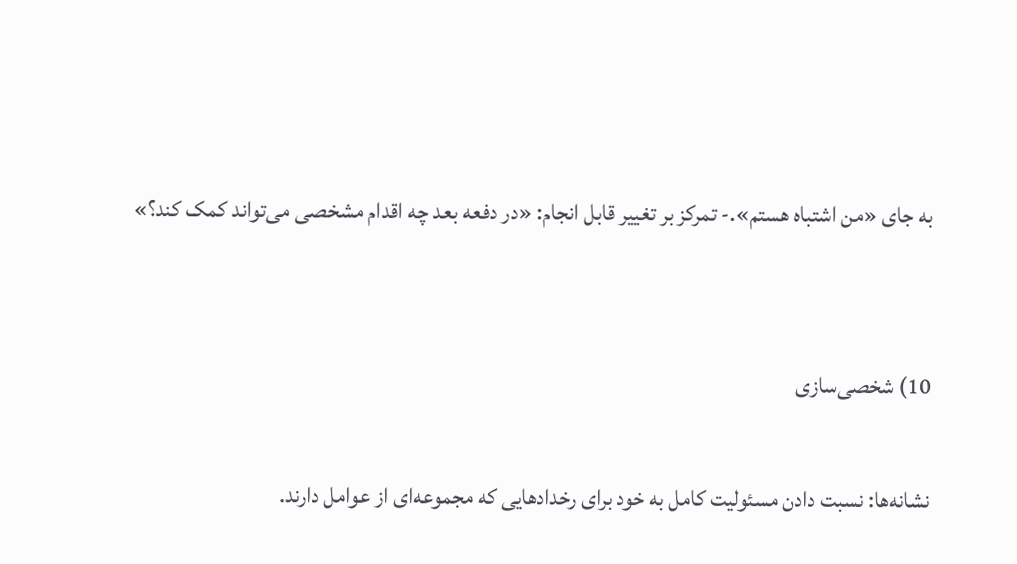به جای «من اشتباه هستم».- تمرکز بر تغییر قابل انجام: «در دفعه بعد چه اقدام مشخصی می‌تواند کمک کند؟»


10) شخصی‌سازی

نشانه‌ها: نسبت دادن مسئولیت کامل به خود برای رخدادهایی که مجموعه‌ای از عوامل دارند.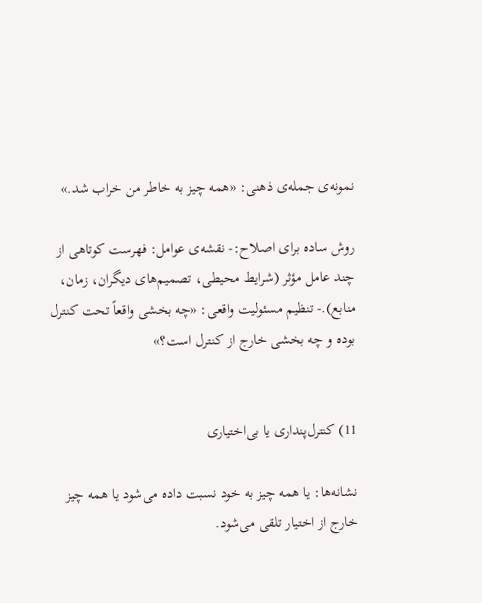نمونه‌ی جمله‌ی ذهنی: «همه چیز به خاطر من خراب شد.»

روش ساده برای اصلاح:- نقشه‌ی عوامل: فهرست کوتاهی از چند عامل مؤثر (شرایط محیطی، تصمیم‌های دیگران، زمان، منابع).- تنظیم مسئولیت واقعی: «چه بخشی واقعاً تحت کنترل بوده و چه بخشی خارج از کنترل است؟»


11) کنترل‌پنداری یا بی‌اختیاری

نشانه‌ها: یا همه چیز به خود نسبت داده می‌شود یا همه چیز خارج از اختیار تلقی می‌شود.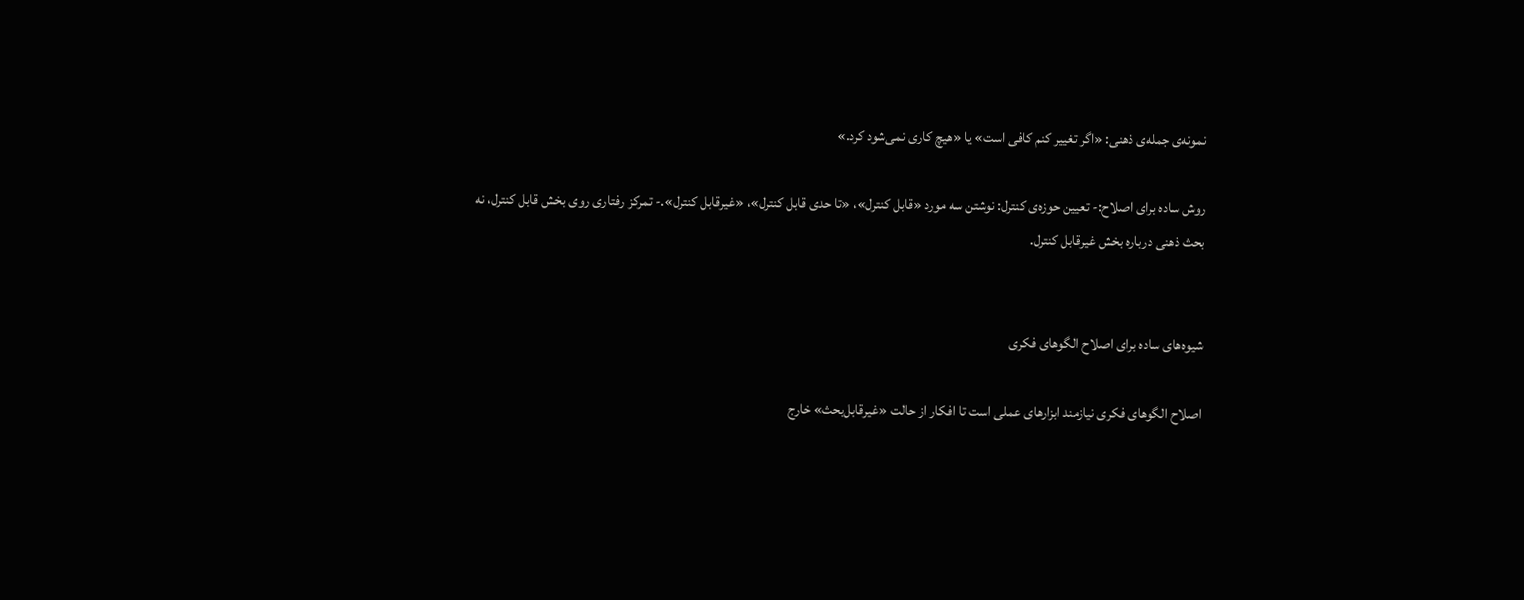نمونه‌ی جمله‌ی ذهنی: «اگر تغییر کنم کافی است» یا «هیچ کاری نمی‌شود کرد.»

روش ساده برای اصلاح:- تعیین حوزه‌ی کنترل: نوشتن سه مورد «قابل کنترل»، «تا حدی قابل کنترل»، «غیرقابل کنترل».- تمرکز رفتاری روی بخش قابل کنترل، نه بحث ذهنی درباره بخش غیرقابل کنترل.


شیوه‌های ساده برای اصلاح الگوهای فکری

اصلاح الگوهای فکری نیازمند ابزارهای عملی است تا افکار از حالت «غیرقابل‌بحث» خارج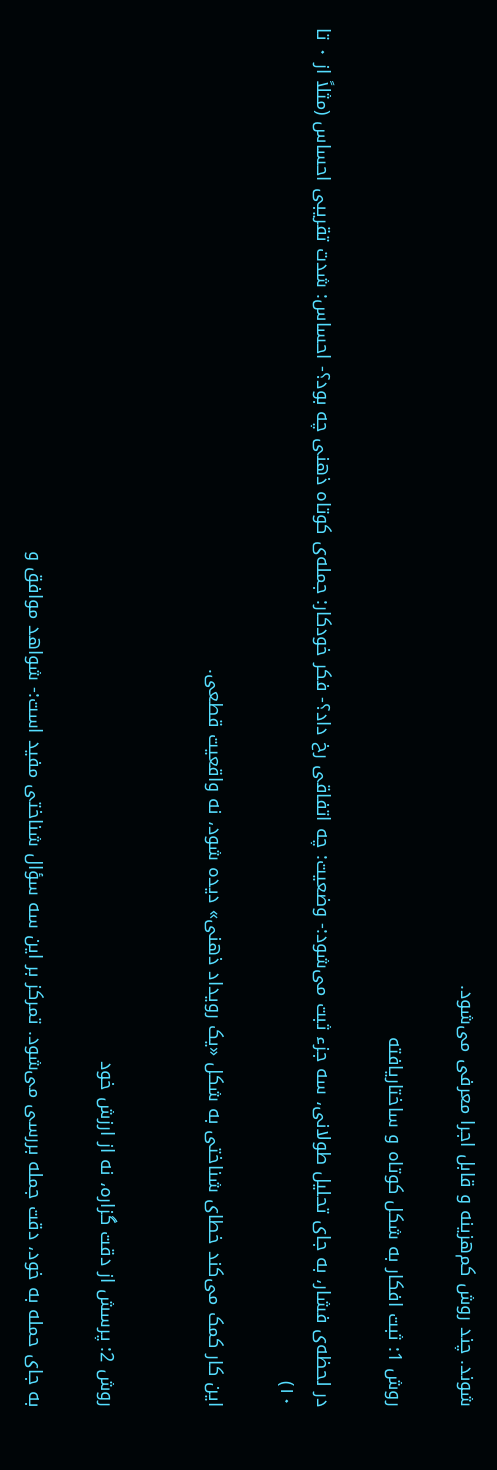شوند. چند روش کم‌هزینه و قابل اجرا معرفی می‌شود.

روش 1: ثبت افکار به شکل کوتاه و ساختاریافته

در لحظه‌ی فشار، به جای تحلیل طولانی، سه جزء ثبت می‌شود:- وضعیت: چه اتفاقی رخ داد؟- فکر خودکار: جمله‌ی کوتاه ذهنی چه بود؟- احساس: شدت تقریبی احساس (مثلاً از ۰ تا ۱۰)

این کار کمک می‌کند خطای شناختی به شکل «یک رویداد ذهنی» دیده شود، نه واقعیت قطعی.


روش 2: پرسش از دقت گزاره، نه از ارزش خود

به جای حمله به خود، دقت جمله بررسی می‌شود. تمرکز بر این سه سؤال شناختی مفید است:- شواهد موافق و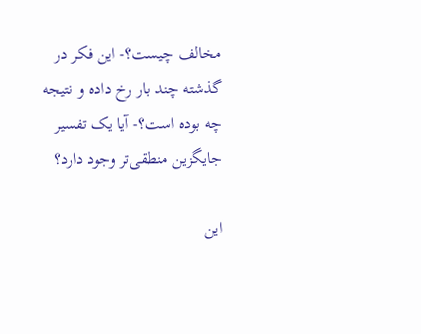مخالف چیست؟- این فکر در گذشته چند بار رخ داده و نتیجه چه بوده است؟- آیا یک تفسیر جایگزین منطقی‌تر وجود دارد؟

این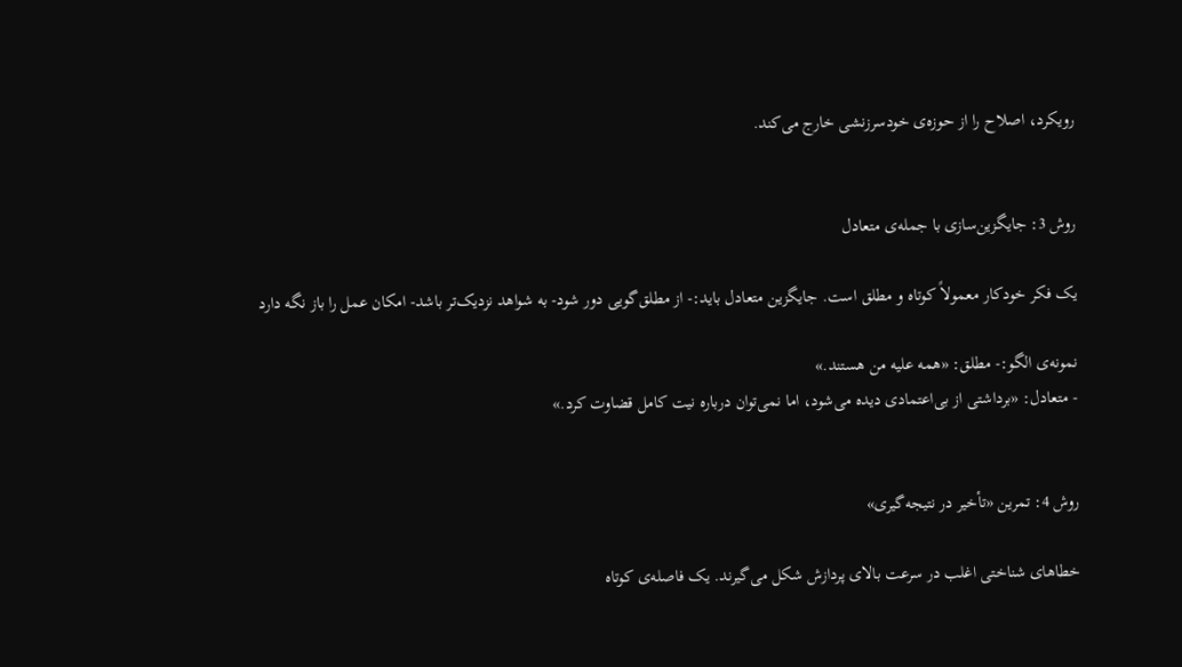رویکرد، اصلاح را از حوزه‌ی خودسرزنشی خارج می‌کند.


روش 3: جایگزین‌سازی با جمله‌ی متعادل

یک فکر خودکار معمولاً کوتاه و مطلق است. جایگزین متعادل باید:- از مطلق‌گویی دور شود- به شواهد نزدیک‌تر باشد- امکان عمل را باز نگه دارد

نمونه‌ی الگو:- مطلق: «همه علیه من هستند.»
- متعادل: «برداشتی از بی‌اعتمادی دیده می‌شود، اما نمی‌توان درباره نیت کامل قضاوت کرد.»


روش 4: تمرین «تأخیر در نتیجه‌گیری»

خطاهای شناختی اغلب در سرعت بالای پردازش شکل می‌گیرند. یک فاصله‌ی کوتاه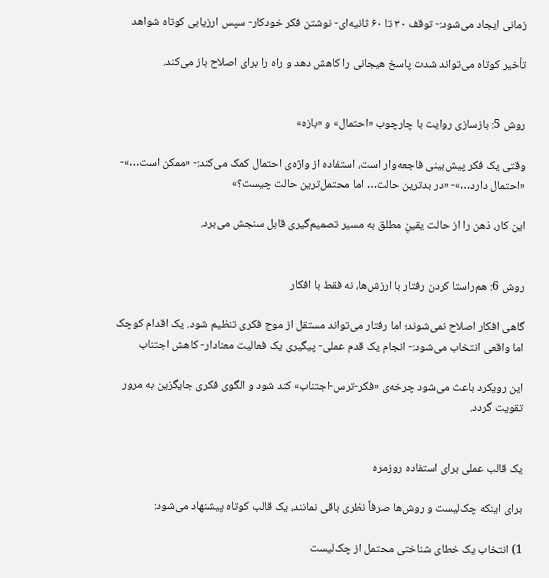زمانی ایجاد می‌شود:- توقف ۳۰ تا ۶۰ ثانیه‌ای- نوشتن فکر خودکار- سپس ارزیابی کوتاه شواهد

تأخیر کوتاه می‌تواند شدت پاسخ هیجانی را کاهش دهد و راه را برای اصلاح باز می‌کند.


روش 5: بازسازی روایت با چارچوب «احتمال» و «بازه»

وقتی یک فکر پیش‌بینی فاجعه‌وار است، استفاده از واژه‌ی احتمال کمک می‌کند:- «ممکن است…»- «احتمال دارد…»- «در بدترین حالت… اما محتمل‌ترین حالت چیست؟»

این کار، ذهن را از حالت یقینِ مطلق به مسیر تصمیم‌گیری قابل سنجش می‌برد.


روش 6: هم‌راستا کردن رفتار با ارزش‌ها، نه فقط با افکار

گاهی افکار اصلاح نمی‌شوند؛ اما رفتار می‌تواند مستقل از موج فکری تنظیم شود. یک اقدام کوچک اما واقعی انتخاب می‌شود:- انجام یک قدم عملی- پیگیری یک فعالیت معنادار- کاهش اجتناب

این رویکرد باعث می‌شود چرخه‌ی «فکر-ترس-اجتناب» کند شود و الگوی فکری جایگزین به مرور تقویت گردد.


یک قالب عملی برای استفاده روزمره

برای اینکه چک‌لیست و روش‌ها صرفاً نظری باقی نمانند، یک قالب کوتاه پیشنهاد می‌شود:

1) انتخاب یک خطای شناختی محتمل از چک‌لیست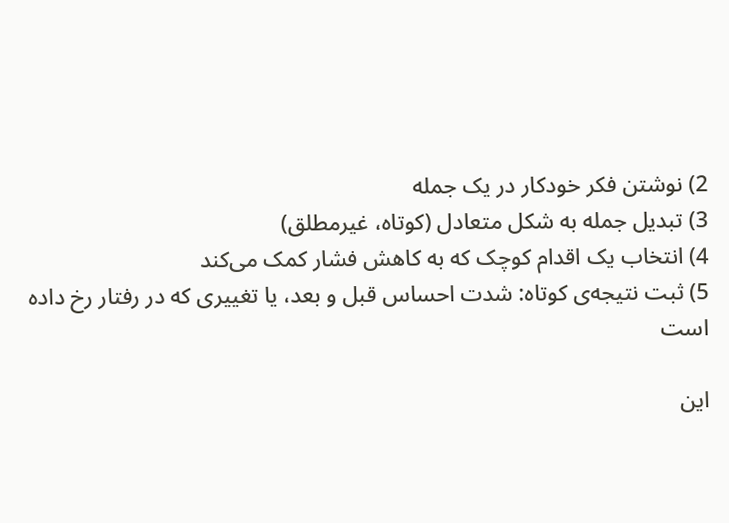2) نوشتن فکر خودکار در یک جمله
3) تبدیل جمله به شکل متعادل (کوتاه، غیرمطلق)
4) انتخاب یک اقدام کوچک که به کاهش فشار کمک می‌کند
5) ثبت نتیجه‌ی کوتاه: شدت احساس قبل و بعد، یا تغییری که در رفتار رخ داده است

این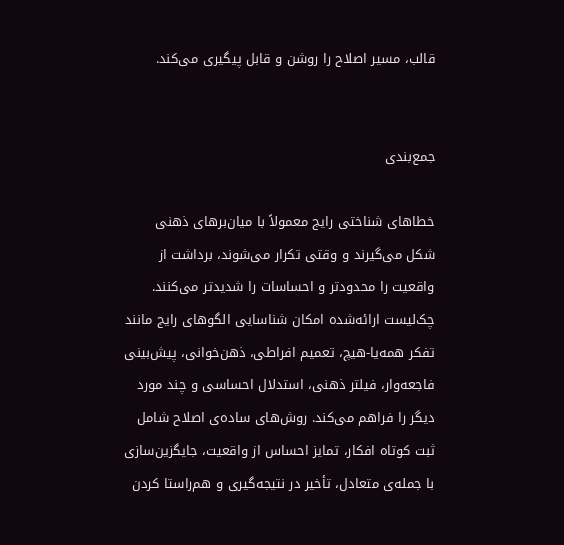قالب، مسیر اصلاح را روشن و قابل پیگیری می‌کند.


جمع‌بندی

خطاهای شناختی رایج معمولاً با میان‌برهای ذهنی شکل می‌گیرند و وقتی تکرار می‌شوند، برداشت از واقعیت را محدودتر و احساسات را شدیدتر می‌کنند. چک‌لیست ارائه‌شده امکان شناسایی الگوهای رایج مانند تفکر همه‌یا-هیچ، تعمیم افراطی، ذهن‌خوانی، پیش‌بینی فاجعه‌وار، فیلتر ذهنی، استدلال احساسی و چند مورد دیگر را فراهم می‌کند. روش‌های ساده‌ی اصلاح شامل ثبت کوتاه افکار، تمایز احساس از واقعیت، جایگزین‌سازی با جمله‌ی متعادل، تأخیر در نتیجه‌گیری و هم‌راستا کردن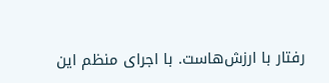رفتار با ارزش‌هاست. با اجرای منظم این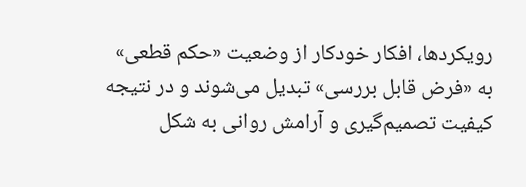رویکردها، افکار خودکار از وضعیت «حکم قطعی» به «فرض قابل بررسی» تبدیل می‌شوند و در نتیجه کیفیت تصمیم‌گیری و آرامش روانی به شکل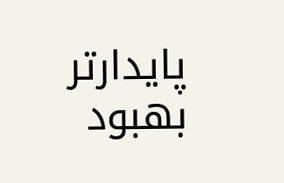پایدارتر بهبود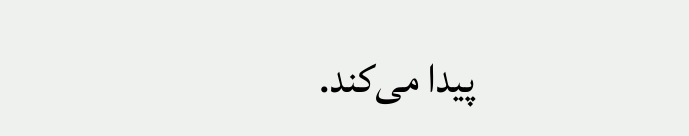پیدا می‌کند.